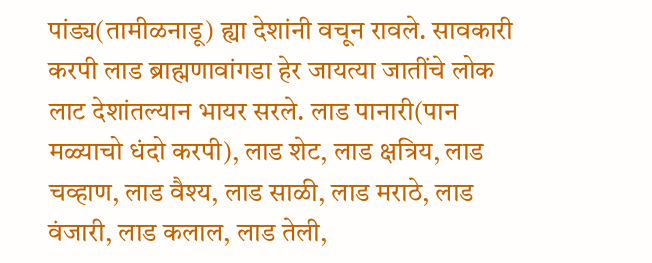पांड्य(तामीळनाडू) ह्या देशांनी वचून रावले. सावकारी करपी लाड ब्राह्मणावांगडा हेर जायत्या जातींचे लोक लाट देशांतल्यान भायर सरले. लाड पानारी(पान मळ्याचो धंदो करपी), लाड शेट, लाड क्षत्रिय, लाड चव्हाण, लाड वैश्य, लाड साळी, लाड मराठे, लाड वंजारी, लाड कलाल, लाड तेली,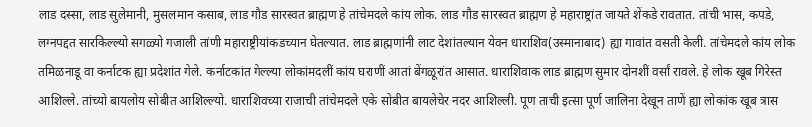लाड दस्सा, लाड सुलेमानी, मुसलमान कसाब, लाड गौड सारस्वत ब्राह्मण हे तांचेमदले कांय लोक. लाड गौड सारस्वत ब्राह्मण हे महाराष्ट्रांत जायते शेंकडे रावतात. तांची भास, कपडे, लग्नपद्दत सारकिल्ल्यो सगळ्यो गजाली तांणी महाराष्ट्रीयांकडच्यान घेतल्यात. लाड ब्राह्मणांनी लाट देशांतल्यान येवन धाराशिव(उस्मानाबाद) ह्या गावांत वसती केली. तांचेमदले कांय लोक तमिळनाडू वा कर्नाटक ह्या प्रदेशांत गेले. कर्नाटकांत गेल्ल्या लोकांमदलीं कांय घराणीं आतां बेंगळूरांत आसात. धाराशिवाक लाड ब्राह्मण सुमार दोनशीं वर्सां रावले. हे लोक खूब गिरेस्त आशिल्ले. तांच्यो बायलोय सोबीत आशिल्ल्यो. धाराशिवच्या राजाची तांचेमदले एके सोबीत बायलेचेर नदर आशिल्ली. पूण ताची इत्सा पूर्ण जालिना देखून ताणें ह्या लोकांक खूब त्रास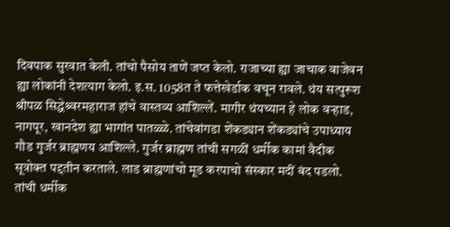दिवपाक सुरवात केली. तांचो पैसोय ताणें जप्त केलो. राजाच्या ह्या जाचाक वाजेवन ह्या लोकांनी देशत्याग केलो. इ.स. 1058त ते फत्तेखेर्डाक वचून रावले. थंय सत्पुरूश श्रीपळ सिद्धेश्र्वरमहाराज हांचे वास्तव्य आशिल्लें. मागीर थंयच्यान हे लोक वऱ्हाड, नागपूर, खानदेश ह्या भागांत पातळ्ळे. तांचेवांगडा शेंकड्यान शेंकड्यांचे उपाध्याय गौड गुर्जर ब्राह्मणय आशिल्ले. गुर्जर ब्राह्मण तांची सगळीं धर्मीक कामां वैदीक सूत्रोक्त पद्दतीन करताले. लाड ब्राह्मणांचो मूड करपाचो संस्कार मदीं बंद पडलो. तांची धर्मीक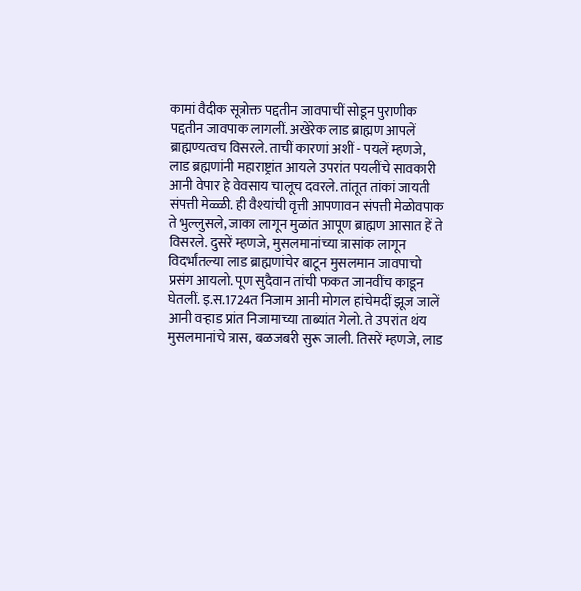कामां वैदीक सूत्रोक्त पद्दतीन जावपाचीं सोडून पुराणीक पद्दतीन जावपाक लागलीं. अखेरेक लाड ब्राह्मण आपलें ब्राह्मण्यत्वच विसरले. ताचीं कारणां अशीं - पयलें म्हणजे, लाड ब्रह्मणांनी महाराष्ट्रांत आयले उपरांत पयलींचे सावकारी आनी वेपार हे वेवसाय चालूच दवरले. तांतूत तांकां जायती संपत्ती मेळ्ळी. ही वैश्यांची वृत्ती आपणावन संपत्ती मेळोवपाक ते भुल्लुसले, जाका लागून मुळांत आपूण ब्राह्मण आसात हें ते विसरले. दुसरें म्हणजे, मुसलमानांच्या त्रासांक लागून विदर्भांतल्या लाड ब्राह्मणांचेर बाटून मुसलमान जावपाचो प्रसंग आयलो. पूण सुदैवान तांची फकत जानवींच काडून घेतलीं. इ.स.1724त निजाम आनी मोगल हांचेमदीं झूज जालें आनी वऱ्हाड प्रांत निजामाच्या ताब्यांत गेलो. ते उपरांत थंय मुसलमानांचे त्रास, बळजबरी सुरू जाली. तिसरें म्हणजे, लाड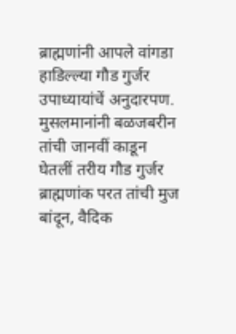ब्राह्मणांनी आपले वांगडा हाडिल्ल्या गौड गुर्जर उपाध्यायांचें अनुदारपण. मुसलमानांनी बळजबरीन तांची जानवीं काडून घेतलीं तरीय गौड गुर्जर ब्राह्मणांक परत तांची मुज बांदून, वैदिक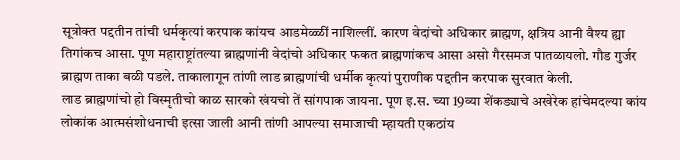सूत्रोक्त पद्दतीन तांची धर्मकृत्यां करपाक कांयच आडमेळ्ळीं नाशिल्लीं. कारण वेदांचो अधिकार ब्राह्मण, क्षत्रिय आनी वैश्य ह्या तिगांकच आसा. पूण महाराष्ट्रांतल्या ब्राह्मणांनी वेदांचो अधिकार फकत ब्राह्मणांकच आसा असो गैरसमज पातळायलो. गौड गुर्जर ब्राह्मण ताका बळी पडले. ताकालागून तांणी लाड ब्राह्मणांची धर्मीक कृत्यां पुराणीक पद्दतीन करपाक सुरवात केली.
लाड ब्राह्मणांचो हो विस्मृतीचो काळ सारको खंयचो तें सांगपाक जायना. पूण इ.स. च्या 19व्या शेंकड्याचे अखेरेक हांचेमदल्या कांय लोकांक आत्मसंशोधनाची इत्सा जाली आनी तांणी आपल्या समाजाची म्हायती एकठांय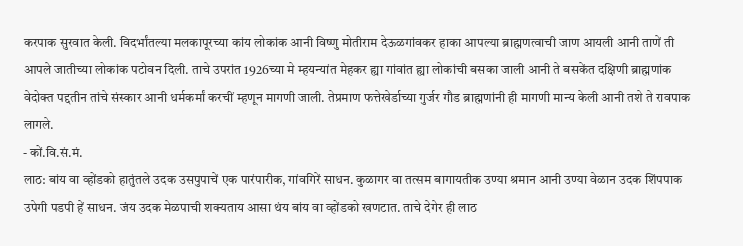करपाक सुरवात केली. विदर्भांतल्या मलकापूरच्या कांय लोकांक आनी विष्णु मोतीराम देऊळगांवकर हाका आपल्या ब्राह्मणत्वाची जाण आयली आनी ताणें ती आपले जातीच्या लोकांक पटोवन दिली. ताचे उपरांत 1926च्या मे म्हयन्यांत मेहकर ह्या गांवांत ह्या लोकांची बसका जाली आनी ते बसकेंत दक्षिणी ब्राह्मणांक वेदोक्त पद्दतीन तांचे संस्कार आनी धर्मकर्मां करचीं म्हणून मागणी जाली. तेप्रमाण फत्तेखेर्डाच्या गुर्जर गौड ब्राह्मणांनी ही मागणी मान्य केली आनी तशे ते रावपाक लागले.
- कों.वि.सं.मं.
लाठ: बांय वा व्होंडको हातुंतले उदक उसपुपाचें एक पारंपारीक, गांवगिरें साधन. कुळागर वा तत्सम बागायतीक उण्या श्रमान आनी उण्या वेळान उदक शिंपपाक उपेगी पडपी हें साधन. जंय उदक मेळपाची शक्यताय आसा थंय बांय वा व्होंडको खणटात. ताचे देगेर ही लाठ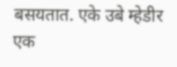बसयतात. एके उबे म्हेडीर एक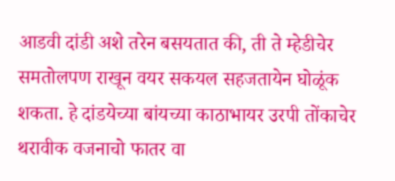आडवी दांडी अशे तरेन बसयतात की, ती ते म्हेडीचेर समतोलपण राखून वयर सकयल सहजतायेन घोळूंक शकता. हे दांडयेच्या बांयच्या काठाभायर उरपी तोंकाचेर थरावीक वजनाचो फातर वा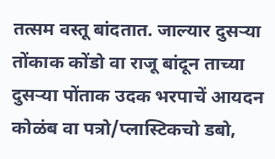तत्सम वस्तू बांदतात. जाल्यार दुसऱ्या तोंकाक कोंडो वा राजू बांदून ताच्या दुसऱ्या पोंताक उदक भरपाचें आयदन कोळंब वा पत्रो/प्लास्टिकचो डबो,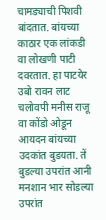चामड्याची पिशवी बांदतात. बांयच्या काठार एक लांकडी वा लोखणी पाटी दवरतात. हा पाटयेर उबो रावन लाट चलोवपी मनीस राजू वा कोंडो ओडून आयदन बांयच्या उदकांत बुडयता. तें बुडल्या उपरांत आनी मनशान भार सोडल्या उपरांत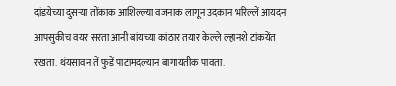दांडयेच्या दुसऱ्या तोंकाक आशिल्ल्या वजनाक लागून उदकान भरिल्लें आयदन आपसुकीच वयर सरता आनी बांयच्या कांठार तयार केल्ले ल्हानशे टांकयेंत रखता. थंयसावन तें फुडें पाटामदल्यान बागायतीक पावता.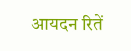आयदन रितें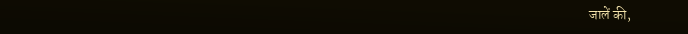जालें की,